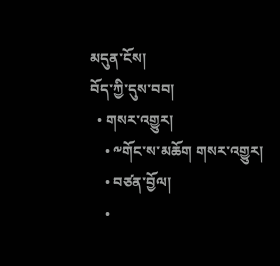མདུན་ངོས།
བོད་ཀྱི་དུས་བབ།
  • གསར་འགྱུར།
    • ༸གོང་ས་མཆོག གསར་འགྱུར།
    • བཙན་བྱོལ།
    •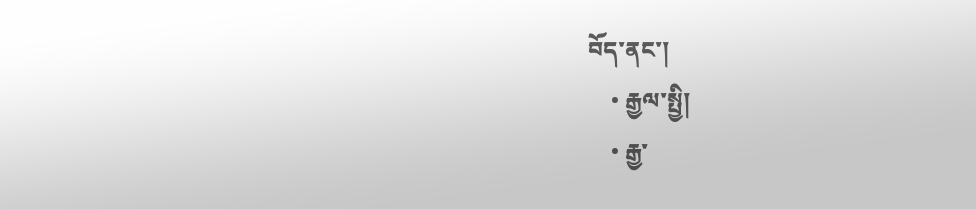བོད་ནང་།
    • རྒྱལ་སྤྱི།
    • རྒྱ་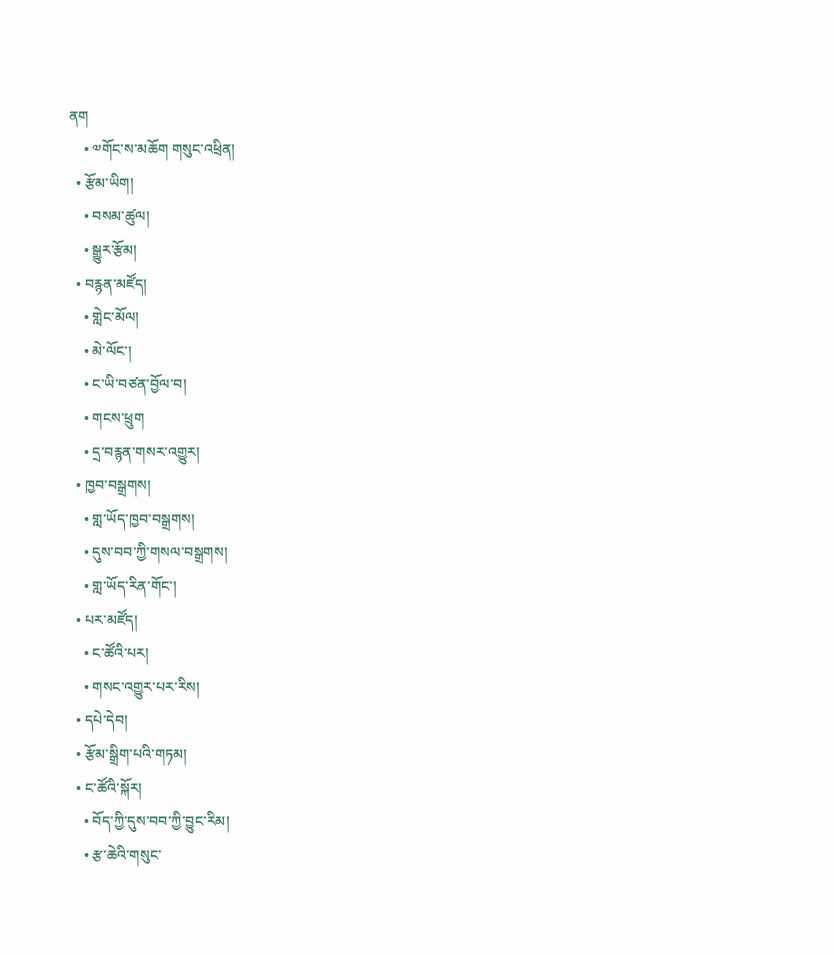ནག
    • ༧གོང་ས་མཆོག གསུང་འཕྲིན།
  • རྩོམ་ཡིག།
    • བསམ་ཚུལ།
    • སྒྱུར་རྩོམ།
  • བརྙན་མཛོད།
    • གླེང་མོལ།
    • མེ་ལོང་།
    • ང་ཡི་བཙན་བྱོལ་བ།
    • གངས་ཕྲུག
    • དྲ་བརྙན་གསར་འགྱུར།
  • ཁྱབ་བསྒྲགས།
    • གླ་ཡོད་ཁྱབ་བསྒྲགས།
    • དུས་བབ་ཀྱི་གསལ་བསྒྲགས།
    • གླ་ཡོད་རིན་གོང་།
  • པར་མཛོད།
    • ང་ཚོའི་པར།
    • གསང་འགྱུར་པར་རིས།
  • དཔེ་དེབ།
  • རྩོམ་སྒྲིག་པའི་གཏམ།
  • ང་ཚོའི་སྐོར།
    • བོད་ཀྱི་དུས་བབ་ཀྱི་བྱུང་རིམ།
    • རྩ་ཆེའི་གསུང་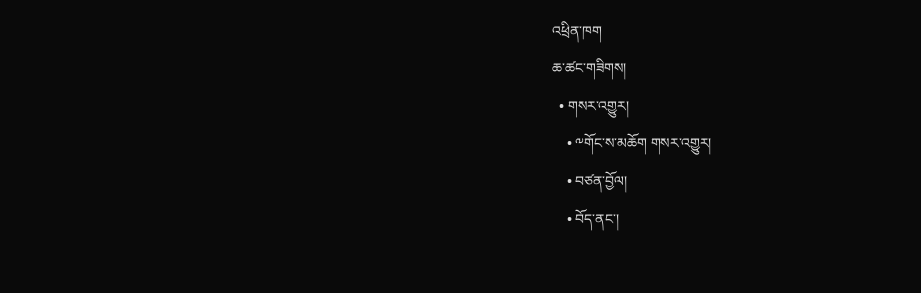འཕྲིན་ཁག
ཆ་ཚང་གཟིགས།
  • གསར་འགྱུར།
    • ༸གོང་ས་མཆོག གསར་འགྱུར།
    • བཙན་བྱོལ།
    • བོད་ནང་།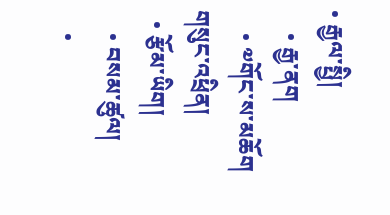• རྒྱལ་སྤྱི།
    • རྒྱ་ནག
    • ༧གོང་ས་མཆོག གསུང་འཕྲིན།
  • རྩོམ་ཡིག།
    • བསམ་ཚུལ།
    •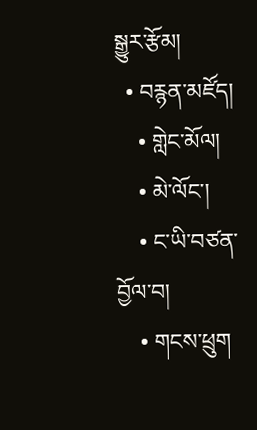སྒྱུར་རྩོམ།
  • བརྙན་མཛོད།
    • གླེང་མོལ།
    • མེ་ལོང་།
    • ང་ཡི་བཙན་བྱོལ་བ།
    • གངས་ཕྲུག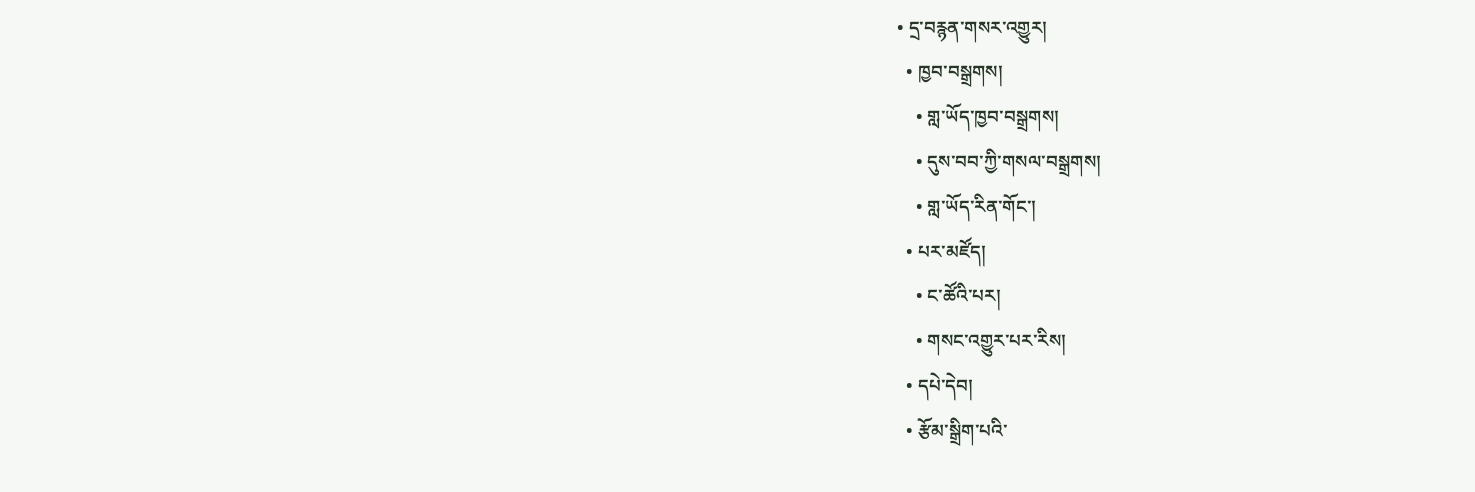• དྲ་བརྙན་གསར་འགྱུར།
  • ཁྱབ་བསྒྲགས།
    • གླ་ཡོད་ཁྱབ་བསྒྲགས།
    • དུས་བབ་ཀྱི་གསལ་བསྒྲགས།
    • གླ་ཡོད་རིན་གོང་།
  • པར་མཛོད།
    • ང་ཚོའི་པར།
    • གསང་འགྱུར་པར་རིས།
  • དཔེ་དེབ།
  • རྩོམ་སྒྲིག་པའི་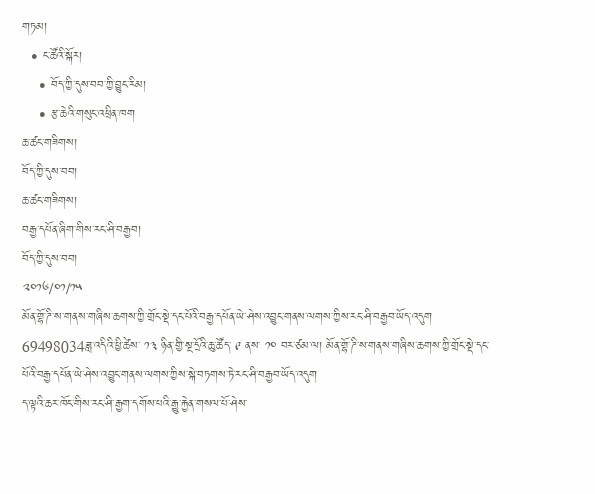གཏམ།
  • ང་ཚོའི་སྐོར།
    • བོད་ཀྱི་དུས་བབ་ཀྱི་བྱུང་རིམ།
    • རྩ་ཆེའི་གསུང་འཕྲིན་ཁག
ཆ་ཚང་གཟིགས།
བོད་ཀྱི་དུས་བབ།
ཆ་ཚང་གཟིགས།
བརྒྱ་དཔོན་ཞིག་གིས་རང་ཤི་བརྒྱབ།
བོད་ཀྱི་དུས་བབ།
༢༠༡༦/༠༡/༡༥
མོན་གྷོ་ཌི་ས་གནས་གཞིས་ཆགས་ཀྱི་གྲོང་སྡེ་དང་པོའི་བརྒྱ་དཔོན་ཡེ་ཤེས་འབྱུང་གནས་ལགས་ཀྱིས་རང་ཤི་བརྒྱབ་ཡོད་འདུག
69498034ཟླ་འདིའི་ཕྱི་ཚེས་ ༡༣ ཉིན་གྱི་སྔ་དྲོའི་ཆུ་ཚོད་ ༩ ནས་ ༡༠ བར་ཙམ་ལ། མོན་གྷོ་ཌི་ས་གནས་གཞིས་ཆགས་ཀྱི་གྲོང་སྡེ་དང་པོའི་བརྒྱ་དཔོན་ཡེ་ཤེས་འབྱུང་གནས་ལགས་ཀྱིས་སྐེ་བཏགས་ཏེ་རང་ཤི་བརྒྱབ་ཡོད་འདུག
ད་ལྟའི་ཆར་ཁོང་གིས་རང་ཤི་རྒྱག་དགོས་པའི་རྒྱུ་རྐྱེན་གསལ་པོ་ཤེས་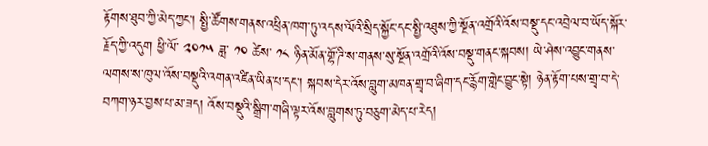རྟོགས་ཐུབ་ཀྱི་མེད་ཀྱང་། སྤྱི་ཚོགས་གནས་འཕྲིན་ཁག་ཏུ་འདས་ལོའི་སྲིད་སྐྱོང་དང་སྤྱི་འཐུས་ཀྱི་སྔོན་འགྲོའི་འོས་བསྡུ་དང་འབྲེལ་བ་ཡོད་སྐོར་རྗོད་ཀྱི་འདུག ཕྱི་ལོ་ ༢༠༡༥ ཟླ་ ༡༠ ཚེས་ ༡༨ ཉིན་མོན་གྷོ་ཌི་ས་གནས་སུ་སྔོན་འགྲོའི་འོས་བསྡུ་གནང་སྐབས། ཡེ་ཤེས་འབྱུང་གནས་ལགས་ས་ཁུལ་འོས་བསྡུའི་འགན་འཛིན་ཡིན་པ་དང་། སྐབས་དེར་འོས་བླུག་མཁན་གྲྭ་བ་ཞིག་དང་རྙོག་གླེང་བྱུང་སྟེ། ཉེན་རྟོག་པས་གྲྭ་བ་དེ་བཀག་ཉར་བྱས་པ་མ་ཟད། འོས་བསྡུའི་སྒྲིག་གཞི་ལྟར་འོས་བླུགས་ཏུ་བཅུག་མེད་པ་རེད།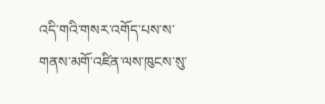འདི་གའི་གསར་འགོད་པས་ས་གནས་མགོ་འཛིན་ལས་ཁུངས་སུ་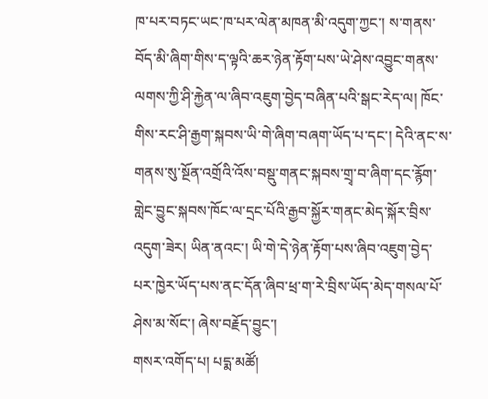ཁ་པར་བཏང་ཡང་ཁ་པར་ལེན་མཁན་མི་འདུག་ཀྱང་། ས་གནས་བོད་མི་ཞིག་གིས་ད་ལྟའི་ཆར་ཉེན་རྟོག་པས་ཡེ་ཤེས་འབྱུང་གནས་ལགས་ཀྱི་ཤི་རྐྱེན་ལ་ཞིབ་འཇུག་བྱེད་བཞིན་པའི་སྒང་རེད་ལ། ཁོང་གིས་རང་ཤི་རྒྱག་སྐབས་ཡི་གེ་ཞིག་བཞག་ཡོད་པ་དང་། དེའི་ནང་ས་གནས་སུ་སྔོན་འགྲོའི་འོས་བསྡུ་གནང་སྐབས་གྲྭ་བ་ཞིག་དང་རྙོག་གླེང་བྱུང་སྐབས་ཁོང་ལ་དྲང་པོའི་རྒྱབ་སྐྱོར་གནང་མེད་སྐོར་བྲིས་འདུག་ཟེར། ཡིན་ནའང་། ཡི་གེ་དེ་ཉེན་རྟོག་པས་ཞིབ་འཇུག་བྱེད་པར་ཁྱེར་ཡོད་པས་ནང་དོན་ཞིབ་ཕྲ་ག་རེ་བྲིས་ཡོད་མེད་གསལ་པོ་ཤེས་མ་སོང་། ཞེས་བརྗོད་བྱུང་།
གསར་འགོད་པ། པདྨ་མཚོ།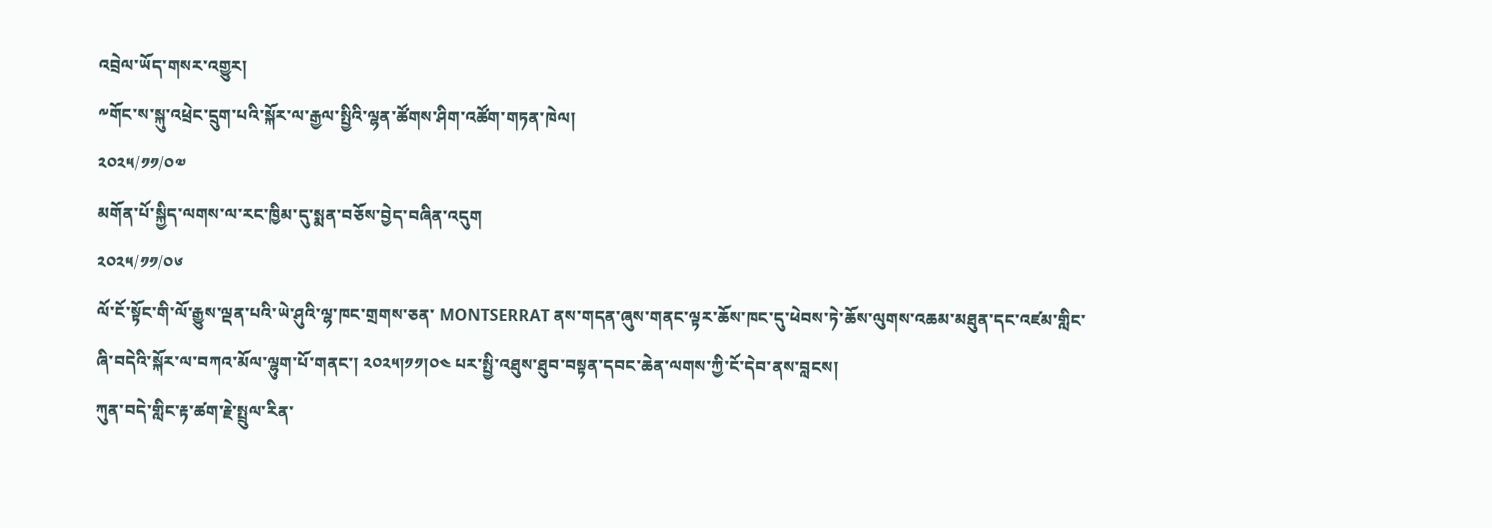འབྲེལ་ཡོད་གསར་འགྱུར།
༸གོང་ས་སྐུ་འཕྲེང་དྲུག་པའི་སྐོར་ལ་རྒྱལ་སྤྱིའི་ལྷན་ཚོགས་ཤིག་འཚོག་གཏན་ཁེལ།
༢༠༢༥/༡༡/༠༧
མགོན་པོ་སྐྱིད་ལགས་ལ་རང་ཁྱིམ་དུ་སྨན་བཅོས་བྱེད་བཞིན་འདུག
༢༠༢༥/༡༡/༠༦
ལོ་ངོ་སྟོང་གི་ལོ་རྒྱུས་ལྡན་པའི་ཡེ་ཤུའི་ལྷ་ཁང་གྲགས་ཅན་ MONTSERRAT ནས་གདན་ཞུས་གནང་ལྟར་ཆོས་ཁང་དུ་ཕེབས་ཏེ་ཆོས་ལུགས་འཆམ་མཐུན་དང་འཛམ་གླིང་ཞི་བདེའི་སྐོར་ལ་བཀའ་མོལ་ལྷུག་པོ་གནང་། ༢༠༢༥།༡༡།༠༤ པར་སྤྱི་འཐུས་ཐུབ་བསྟན་དབང་ཆེན་ལགས་ཀྱི་ངོ་དེབ་ནས་བླངས།
ཀུན་བདེ་གླིང་རྟ་ཚག་རྗེ་སྤྲུལ་རིན་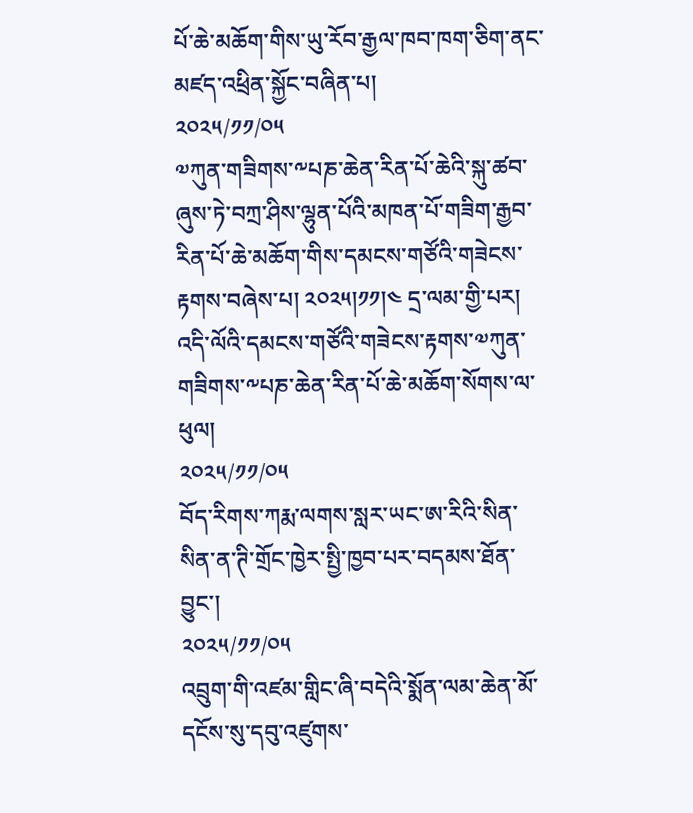པོ་ཆེ་མཆོག་གིས་ཡུ་རོབ་རྒྱལ་ཁབ་ཁག་ཅིག་ནང་མཛད་འཕྲིན་སྐྱོང་བཞིན་པ།
༢༠༢༥/༡༡/༠༥
༧ཀུན་གཟིགས་༸པཎ་ཆེན་རིན་པོ་ཆེའི་སྐུ་ཚབ་ཞུས་ཏེ་བཀྲ་ཤིས་ལྷུན་པོའི་མཁན་པོ་གཟིག་རྒྱབ་རིན་པོ་ཆེ་མཆོག་གིས་དམངས་གཙོའི་གཟེངས་རྟགས་བཞེས་པ། ༢༠༢༥།༡༡།༤ དྲ་ལམ་གྱི་པར།
འདི་ལོའི་དམངས་གཙོའི་གཟེངས་རྟགས་༧ཀུན་གཟིགས་༸པཎ་ཆེན་རིན་པོ་ཆེ་མཆོག་སོགས་ལ་ཕུལ།
༢༠༢༥/༡༡/༠༥
བོད་རིགས་ཀརྨ་ལགས་སླར་ཡང་ཨ་རིའི་སིན་སིན་ན་ཊི་གྲོང་ཁྱེར་སྤྱི་ཁྱབ་པར་བདམས་ཐོན་བྱུང་།
༢༠༢༥/༡༡/༠༥
འབྲུག་གི་འཛམ་གླིང་ཞི་བདེའི་སྨོན་ལམ་ཆེན་མོ་དངོས་སུ་དབུ་འཛུགས་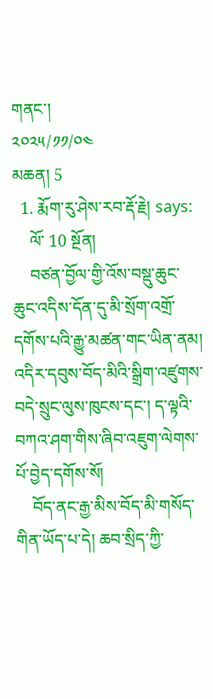གནང་།
༢༠༢༥/༡༡/༠༤
མཆན། 5
  1. རྨོག་རུ་ཤེས་རབ་རྡོ་རྗེ། says:
    ལོ་ 10 སྔོན།
    བཙན་བྱོལ་གྱི་འོས་བསྡུ་ཆུང་ཆུང་འདིས་དོན་དུ་མི་སྲོག་འགྲོ་དགོས་པའི་རྒྱུ་མཚན་གང་ཡིན་ནམ། འདིར་དབུས་བོད་མིའི་སྒྲིག་འཛུགས་བདེ་སྲུང་ལུས་ཁུངས་དང་། ད་ལྟའི་བཀའ་ཤག་གིས་ཞིབ་འཇུག་ལེགས་པོ་བྱེད་དགོས་སོ།
    བོད་ནང་རྒྱ་མིས་བོད་མི་གསོད་གིན་ཡོད་པ་དེ། ཆབ་སྲིད་ཀྱི་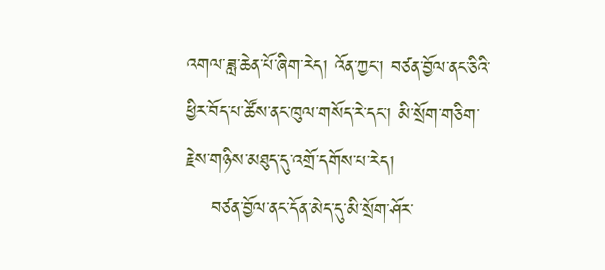འགལ་ཟླ་ཆེན་པོ་ཞིག་རེད། འོན་ཀྱང་། བཙན་བྱོལ་ནང་ཅིའི་ཕྱིར་བོད་པ་ཚོས་ནང་ཁུལ་གསོད་རེ་དང་། མི་སྲོག་གཅིག་རྗེས་གཉིས་མཐུད་དུ་འགྲོ་དགོས་པ་རེད།
    བཙན་བྱོལ་ནང་དོན་མེད་དུ་མི་སྲོག་ཤོར་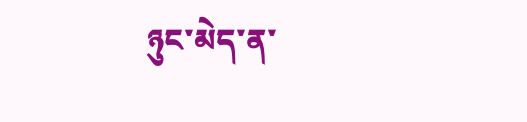ཉུང་མེད་ན་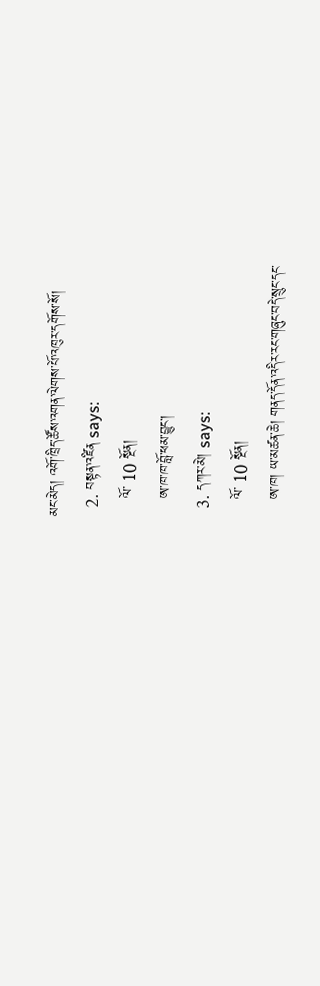མང་མེད། འགོ་ཁྲིད་ཚོས་འགན་ལེགས་པོ་འཁུར་དགོས་སོ།
  2. བསྟན་འཛིན says:
    ལོ་ 10 སྔོན།
    ཨ་ཁ་ཁ་བློ་ཕམ་བྱུང་།
  3. དཀར་མེ། says:
    ལོ་ 10 སྔོན།
    ཨ་ཁ། ཡ་མཚན་ཆེ། གནད་དོན་འདིར་རང་གཞུང་བདེ་སྲུང་དང་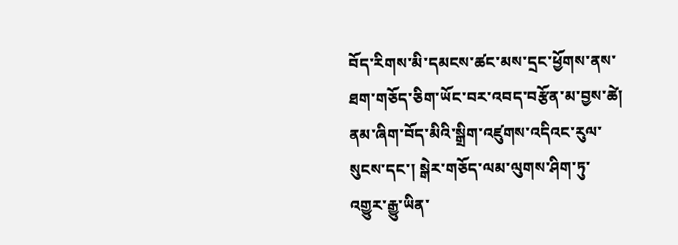བོད་རིགས་མི་དམངས་ཚང་མས་དྲང་ཕྱོགས་ནས་ཐག་གཅོད་ཅིག་ཡོང་བར་འབད་བརྩོན་མ་བྱས་ཚེ། ནམ་ཞིག་བོད་མིའི་སྒྲིག་འཛུགས་འདིའང་རུལ་སུངས་དང་། སྒེར་གཅོད་ལམ་ལུགས་ཤིག་ཏུ་འགྱུར་རྒྱུ་ཡིན་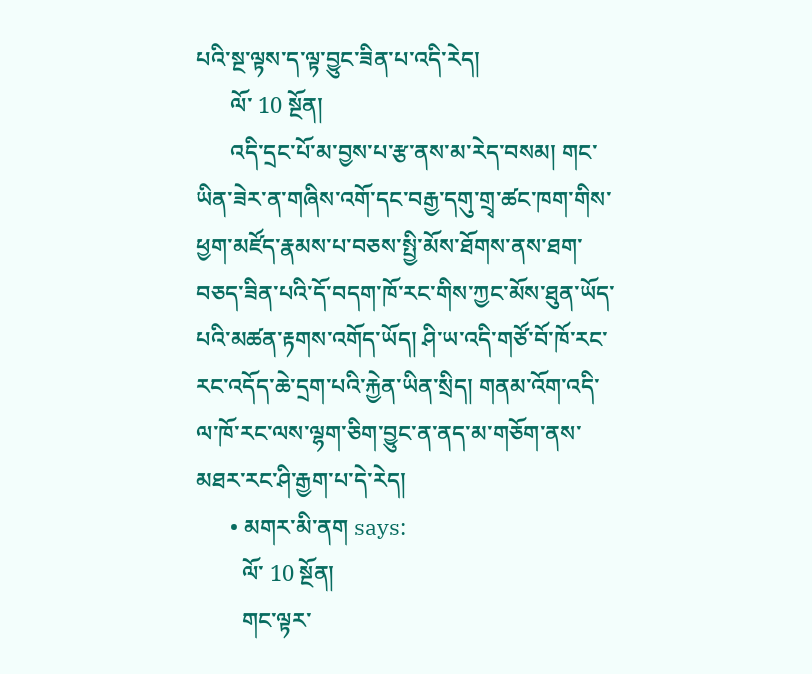པའི་སྔ་ལྟས་ད་ལྟ་བྱུང་ཟིན་པ་འདི་རེད།
      ལོ་ 10 སྔོན།
      འདི་དྲང་པོ་མ་བྱས་པ་རྩ་ནས་མ་རེད་བསམ། གང་ཡིན་ཟེར་ན་གཞིས་འགོ་དང་བརྒྱ་དགུ་གྲྭ་ཚང་ཁག་གིས་ཕྱག་མཛོད་རྣམས་པ་བཅས་སྤྱི་མོས་ཐོགས་ནས་ཐག་བཅད་ཟིན་པའི་དོ་བདག་ཁོ་རང་གིས་ཀྱང་མོས་ཐུན་ཡོད་པའི་མཚན་རྟགས་འགོད་ཡོད། ཤི་ཡ་འདི་གཙོ་བོ་ཁོ་རང་རང་འདོད་ཆེ་དྲག་པའི་རྐྱེན་ཡིན་སྲིད། གནམ་འོག་འདི་ལ་ཁོ་རང་ལས་ལྷག་ཅིག་བྱུང་ན་ནད་མ་གཅོག་ནས་མཐར་རང་ཤི་རྒྱག་པ་དེ་རེད།
      • མགར་མི་ནག says:
        ལོ་ 10 སྔོན།
        གང་ལྟར་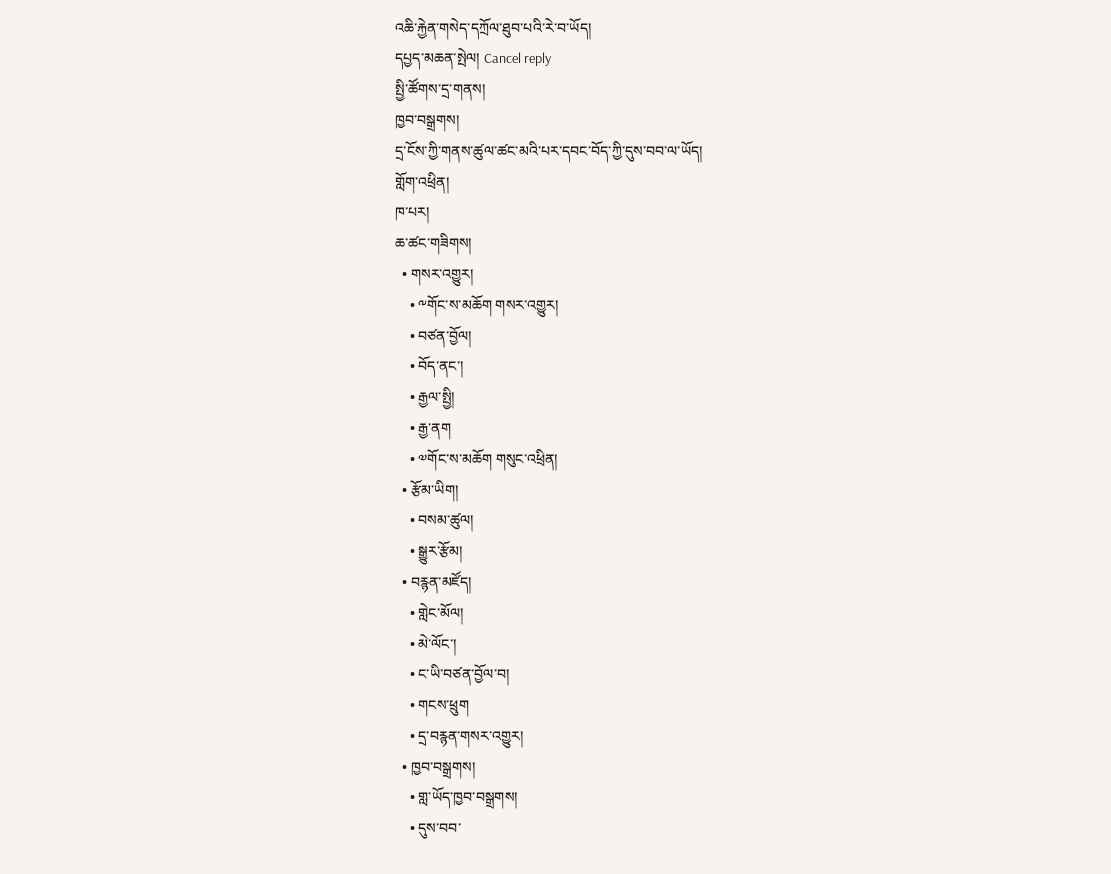འཆི་རྐྱེན་གསེད་དཀྲོལ་ཐུབ་པའི་རེ་བ་ཡོད།
དཔྱད་མཆན་སྤེལ། Cancel reply
སྤྱི་ཚོགས་དྲ་གནས།
ཁྱབ་བསྒྲགས།
དྲ་ངོས་ཀྱི་གནས་ཚུལ་ཚང་མའི་པར་དབང་བོད་ཀྱི་དུས་བབ་ལ་ཡོད།
གློག་འཕྲིན།
ཁ་པར།
ཆ་ཚང་གཟིགས།
  • གསར་འགྱུར།
    • ༸གོང་ས་མཆོག གསར་འགྱུར།
    • བཙན་བྱོལ།
    • བོད་ནང་།
    • རྒྱལ་སྤྱི།
    • རྒྱ་ནག
    • ༧གོང་ས་མཆོག གསུང་འཕྲིན།
  • རྩོམ་ཡིག།
    • བསམ་ཚུལ།
    • སྒྱུར་རྩོམ།
  • བརྙན་མཛོད།
    • གླེང་མོལ།
    • མེ་ལོང་།
    • ང་ཡི་བཙན་བྱོལ་བ།
    • གངས་ཕྲུག
    • དྲ་བརྙན་གསར་འགྱུར།
  • ཁྱབ་བསྒྲགས།
    • གླ་ཡོད་ཁྱབ་བསྒྲགས།
    • དུས་བབ་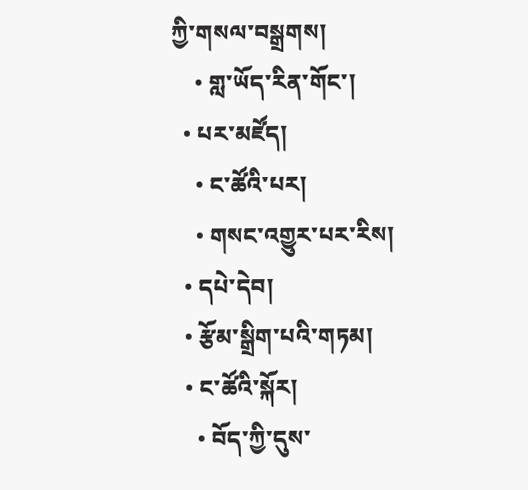ཀྱི་གསལ་བསྒྲགས།
    • གླ་ཡོད་རིན་གོང་།
  • པར་མཛོད།
    • ང་ཚོའི་པར།
    • གསང་འགྱུར་པར་རིས།
  • དཔེ་དེབ།
  • རྩོམ་སྒྲིག་པའི་གཏམ།
  • ང་ཚོའི་སྐོར།
    • བོད་ཀྱི་དུས་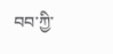བབ་ཀྱི་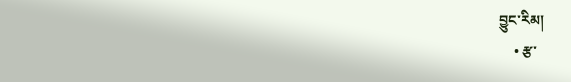བྱུང་རིམ།
    • རྩ་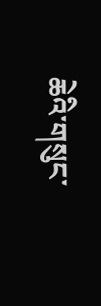ཆེའི་གསུང་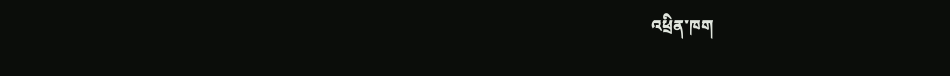འཕྲིན་ཁག